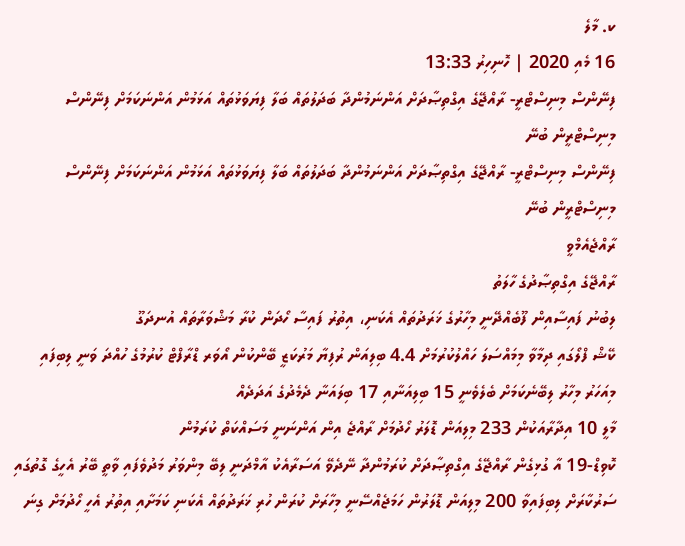ކ. މާލެ
16 މެއި 2020 | ހޮނިހިރު 13:33
ފިނޭންސް މިނިސްޓްރީ- ރާއްޖޭގެ އިގްތިޞާދަށް އަންނަމުންދާ ބަދަލުތައް ބަލާ ފިޔަވަޅުތައް އަޅަމުން އަންނަކަމަށް ފިނޭންސް މިނިސްޓްރީން ބުނޭ
ފިނޭންސް މިނިސްޓްރީ- ރާއްޖޭގެ އިގްތިޞާދަށް އަންނަމުންދާ ބަދަލުތައް ބަލާ ފިޔަވަޅުތައް އަޅަމުން އަންނަކަމަށް ފިނޭންސް މިނިސްޓްރީން ބުނޭ
ރާއްޖެއެމްވީ
ރާއްޖޭގެ އިގްތިޞާދުގެ ހާލަތު
ލިބުނު ފައިސާއިން ފޫބެއްދޭނީ މިހާރުގެ ޚަރަދުތައް އެކަނި، އިތުރު ފައިސާ ހޯދަން ކުރާ މަޝްވަރާތައް އުނދަގޫ
ކޭޝް ފްލޯގައި ދިމާވާ މިމައްސަލަ ހައްލުކުރުމަށް 4.4 ބިލިއަން ރުފިޔާ މަރުކަޒީ ބޭންކުން އޯވަރ ޑްރާފްޓް ކުރުމުގެ ހުއްދަ ވަނީ ލިބިފައި
މިއަހަރު މިހާރު ލިބޭނެކަމަށް ބެލެވެނީ 15 ބިލިއަނާއި 17 ބިލައަނާ ދެމެދުގެ އަދަދެއް
މާލީ 10 އިދާރާއަކުން 233 މިލިއަން ޑޮލަރު ހޯދުމަށް ރާއްޖެ އިން އަންނަނީ މަސައްކަތް ކުރަމުން
ކޮވިޑް-19 އާ ގުޅިގެން ރާއްޖޭގެ އިގްތިޞާދަށް ކުރަމުންދާ ނޭދެވޭ އަސަރާއެކު އާމްދަނީ ލިބޭ މިންވަރު މަދުވެފައި ވާތީ ބޭރު އެހީގެ ގޮތުގައި ސަރުކާރަށް ލިބިފައިވާ 200 މިލިއަން ޑޮލަރުން ހަމަޖެއްސޭނީ މިހާރަށް ކުރަން ހުރި ޚަރަދުތައް އެކަނި ކަމަށާއި އިތުރު އެހީ ހޯދުމަށް ގިނަ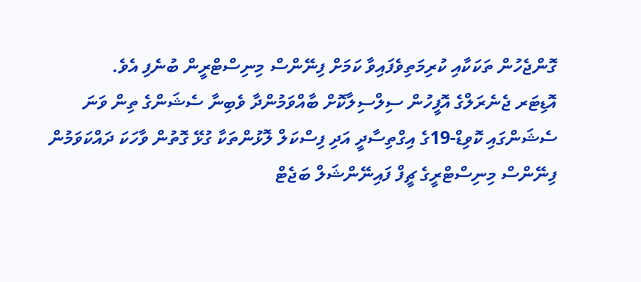ގޮންޖެހުން ތަކަކާއި ކުރިމަތިވެފައިވާ ކަމަށް ފިނޭންސް މިނިސްޓްރީން ބުނެފި އެވެ.
އޮޑިޓަރ ޖެނެރަލްގެ އޮފީހުން ސިލްސިލާކޮށް ބާއްވަމުންދާ ވެބިނާ ސެޝަންގެ ތިން ވަނަ ސެޝަންގައި ކޮވިޑް-19ގެ އިގްތިސާދީ އަދި ފިސްކަލް ލޮޅުންތަކާ ގުޅޭ ގޮތުން ވާހަކަ ދައްކަވަމުން ފިނޭންސް މިނިސްޓްރީގެ ޗީފް ފައިނޭންޝަލް ބަޖެޓް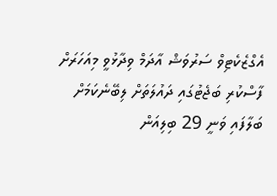އެގްޒެކެޓިވް ސަރުވަޝް އާދަމް ވިދާޅުވީ މިއަހަރަށް ފާސްކުރި ބަޖެޓުގައި ދައުލަތަށް ލިބޭނެކަމަށް ބަލާފައި ވަނީ 29 ބިލިއަން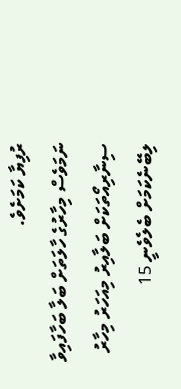ރުފިޔާ ކަމަށެވެ.
ނަމަވެސް މިހާރުގެ ހާލަތަށް ބަލާ ބަހާފައިވާ ސިނާރިއޯތަކަށް ބަލާއިރު މިއަހަރު މިހާރު ލިބޭނެކަމަށް ބެލެވެނީ 15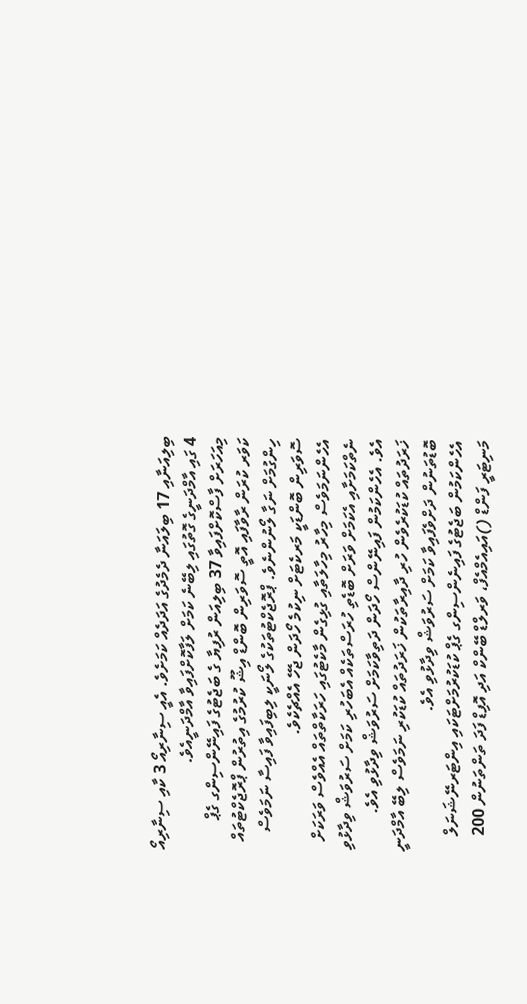ބިލިއަނާއި 17 ބިލައަނާ ދެމެދުގެ އަދަދެއް ކަމަށެވެ. އެއީ ސިނާރިއޯ 3 ކާއި ސިނާރިއޯ 4 ގައި އާމްދަނީގެ ގޮތުގައި ލިބޭނެ ކަމަށް ލަފާކޮށްފައިވާ އާމްދަނީއެވެ.
މިއަހަރަށް ފާސްކޮށްފައިވާ 37 ބިލިއަން ރުފިޔާ ގެ ބަޖެޓުގެ ފައިނޭންސިންގ ގެޕް ކަވަރ ކުރަން ރާވާފައި އޮތީ ސޮވަރިން ބޮންޑް އިޝޫ ކުރުމުގެ އިތުރުން ޕްރޮޖެކްޓުތައް ހިންގުމަށް ނަގާ ލޯނުންނެވެ. ޕްރޮޖެކްޓުތަކުގެ ލޯނަކީ ލިބިފައިވާ ފައިސާ ނަމަވެސް ސޮވަރިން ބޮންޑަކީ މަރކެޓަށް ނިކުމެ ހޯދަން ޖެހޭ އެއްޗެކެވެ.
އެހެންނަމަވެސް މިހާރު މިހާލަތާއި ގުޅިގެން މާކެޓުގައި ހަރަކާތްތައް އެއްވެސް ވަރަކަށް ނެތްކަމަށާއި އެކަމަށް ވަރަށް ބޮޑެތި ހުރަސްތަކެއް އެބަހުރި ކަމަށް ސަރުވަޝް ވިދާޅުވި އެވެ. އެހެންކަމުން ފައިނޭންސް ހޯދަން ދަތިވާކަމަށް ސަރުވަޝް ވިދާޅުވި އެވެ. ޚަރަދުތައް ކުޑަކުރެވެން ހުރި ދާއިރާތަކުން ޚަރަދުތައް ކުޑަކުރި ނަމަވެސް ލިބޭ އާމްދަނީ ބޮޑުތަނުން ދަށްވެފައިވާ ކަމަށް ސަރުވަޝް ވިދާޅުވި އެވެ.
އެހެންކަމުން ބަޖެޓުގެ ފައިނެންސިންގ ގެޕް ކުޑަކުރުމަށްޓަކައި އިންޓަރނޭޝަނަލް މަނިޓަރީ ފަންޑް ()އައިއެމްއެފް، ވަރލްޑް ބޭންކް އަދި އޮފިޑް ފަދަ ތަންތަނުން 200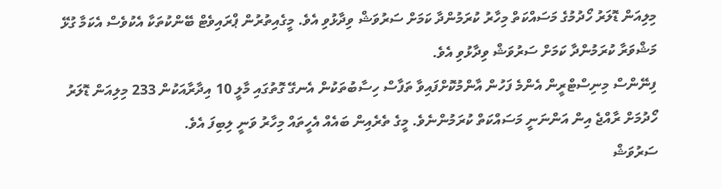މިލިއަން ޑޮލަރު ހޯދުމުގެ މަސައްކަތް މިހާރު ކުރަމުންދާ ކަމަށް ސަރުވަޝް ވިދާޅުވި އެވެ. މީގެއިތުރުން ޕްރައިވެޓް ބޭންކުތަކާ އެކުވެސް އެކަމާ ގުޅޭ މަޝްވަރާ ކުރަމުންދާ ކަމަށް ސަރުވަޝް ވިދާޅުވި އެވެ.
ފިނޭންސް މިނިސްޓްރީން އެންމެ ފަހުން އާންމުކޮށްފައިވާ ތަފާސް ހިސާބުތަކުން އެނގޭ ގޮތުގައި މާލީ 10 އިދާރާއަކުން 233 މިލިއަން ޑޮލަރު ހޯދުމަށް ރާއްޖެ އިން އަންނަނީ މަސައްކަތް ކުރަމުންނެވެ. މީގެ ތެރެއިން ބައެއް އެހީތައް މިހާރު ވަނީ ލިބިފަ އެވެ.
ސަރުވަޝް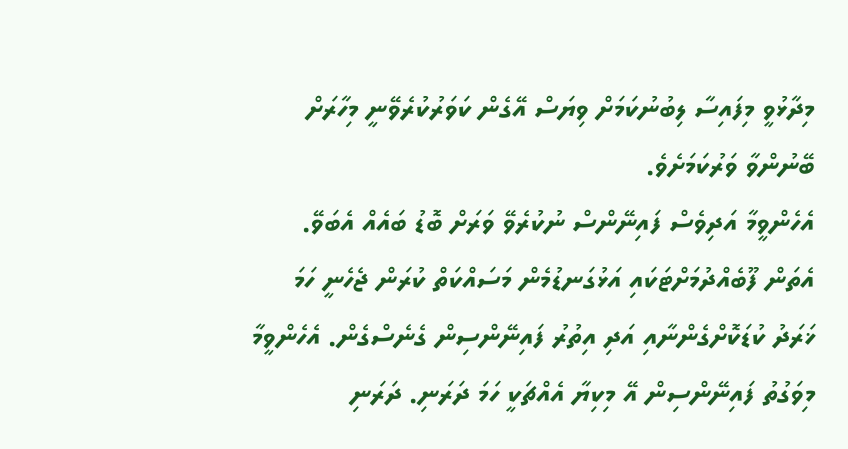މިދާޅުވީ މިފައިސާ ލިބުނުކަމަށް ވިޔަސް އޭގެން ކަވަރުކުރެވޭނީ މިހާރަށް ބޭނުންވާ ވަރުކަމަށެވެ.
އެހެންވީމާ އަދިވެސް ފައިނޭންސް ނުކުރެވޭ ވަރަށް ބޮޑު ބައެއް އެބަވޭ. އެތަން ފޫބެއްދުމަށްޓަކައި އަޅުގަނޑުމެން މަސައްކަތް ކުރަން ޖެހެނީ ހަމަ ޚަރަދު ކުޑަކޮށްގެންނާއި އަދި އިތުރު ފައިނޭންސިން ގެނެސްގެން. އެހެންވީމާ މިވަގުތު ފައިނޭންސިން އޭ މިކިޔާ އެއްޗަކީ ހަމަ ދަރަނި. ދަރަނި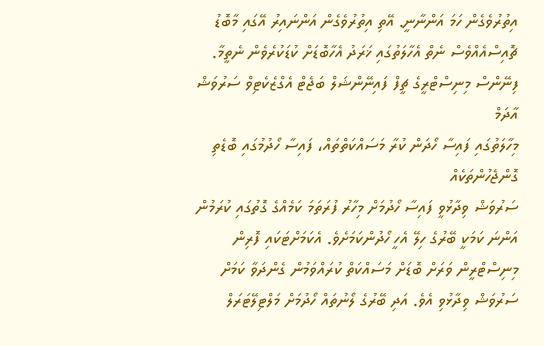އިތުރުވެގެން ހަމަ އަންނާނީ. އޭތި އިތުރުވެގެން އަންނައިރު އޭގައި މާބޮޑު ޗޮއިސްއެއްވެސް ނެތް އެހާލަތުގައި ޚަރަދު އެހާބޮޑަށް ކުޑަކުރެވެން ނެތީމާ.
ފިނޭންސް މިނިސްޓްރީގެ ޗީފް ފައިނޭންޝަލް ބަޖެޓް އެގްޒެކެޓިވް ސަރުވަޝް އާދަމް
މިހާލަތުގައި ފައިސާ ހޯދަން ކުރާ މަސައްކަތްތައް، ފައިސާ ހޯދުމުގައި ބޮޑެތި ގޮންޖެހުންތަކެއް
ސަރުވަޝް ވިދާޅުވީ ފައިސާ ހޯދުމަށް މިހާރު ފުރަތަމަ ކަމެއްގެ ގޮތުގައި ކުރަމުން އަންނަ ކަމަކީ ބޭރުގެ ހިލޭ އެހީ ހޯދުންކަމަށެވެ. އެކަމަށްޓަކައި ފޮރިން މިނިސްޓްރީން ވަރަށް ބޮޑަށް މަސައްކަތް ކުރައްވަމުން ގެންދަވާ ކަމަށް ސަރުވަޝް ވިދާޅުވި އެވެ. އަދި ބޭރުގެ ލޯނުތައް ހޯދުމަށް މަލްޓިލޭޓަރަލް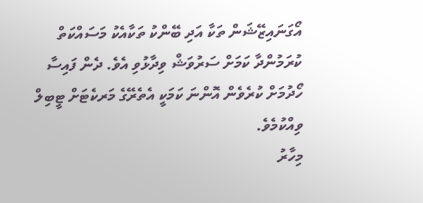އޯގަނައިޒޭޝަން ތަކާ އަދި ބޭންކު ތަކާއެކު މަސައްކަތް ކުރަމުންދާ ކަމަށް ސަރުވަޝް ވިދާޅުވި އެވެ. ދެން ފައިސާ ހޯދުމަށް ކުރެވެން އޮންނަ ކަމަކީ އެތެރޭގެ މަރކެޓަށް ޓީބިލް ވިއްކުމެވެ.
މިހާރު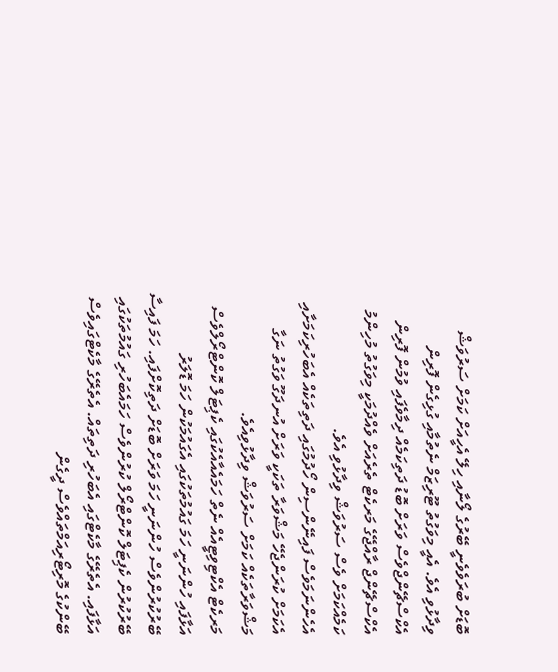ބޮޑަށް ބުރަވެވެނީ ބޭރުގެ ލޯނާއި ހިލޭ އެހީއަށް ކަމަށް ސަރުވަޝް ވިދާޅުވި އެވެ. އެއީ މިވަގުތު ޓޫރިޒަމް ނެތުމާއި ގުޅިގެން ފޮރިން އެކްސްޗޭންޖްވެސް ވަރަށް ބޮޑު ދަތިކަމެއް ދިމާވެފައި ވުމުން ފޮރިން އެކްސްޗޭންޖް ރާއްޖޭގެ މަރކެޓް ތެރެއަށް ވެއްދުމަކީ މިވަގުތު މުހިންމު ކަމެއްކަމަށް ވެސް ސަރުވަޝް ވިދާޅުވި އެވެ.
އެހެންނަމަވެސް ފައިނޭންސިން ހޯދުމުގައި ދަތިތަކެއް އެބަހުރިކަމަށާއި އެކަމަށް ކުރަންޖެހޭ މަޝްވަރާ ތަކަކީ ވަރަށް އުނދަގޫ ވަގުތު ނަގާ މަޝްވަރާތަކެއް ކަމަށް ސަރުވަޝް ވިދާޅުވިއެވެ.
މަރކެޓް އެކްޓިވިޓީއެއް ނެތް ހަމައެއާއެކުގައި ކެޕިޓަލް ކޮންޓްރޯލްވެސް އަޅާފައި ހުންނަނީ ހަމަ ގައުމުތަކުގައި އެގައުމަކުން ހަމަ ޑޮލަރު ބޭރުކުރުންވެސް ހުންނަނީ ހަމަ ވަރަށް ބޮޑަށް ދަތިކޮށްފައި. ހަމަ ފައިސާ ބޭރުކުރުން ކެޕިޓަލް ކޮންޓްރޯލް ކުރުންވެސް ހަމައެބަހުރި ގައުމުތަކުގައި އަޅާފައި. އެތެރޭގެ މާކެޓްގައި އެބަހުރި ދަތިތައް. އެތެރޭގެ މާކެޓްގައިވެސް ބޭންކުގެ މޮރިޓޯރިއަމްތައްވެސް ދީގެން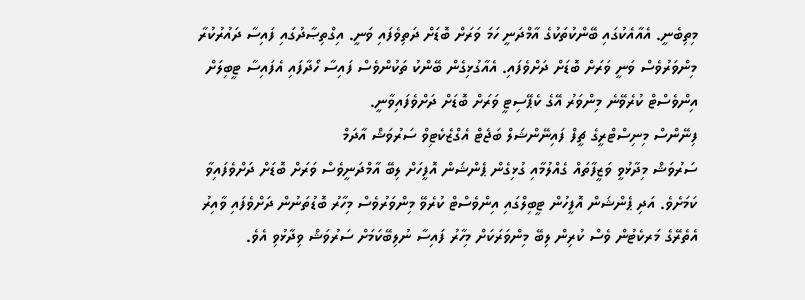މިތިބެނީ. އެއާއެކުގައި ބޭންކުތަކުގެ އާމްދަނީ ހަމަ ވަރަށް ބޮޑަށް ދަތިވެފައި ވަނީ. އިގްތިޞާދުގައި ފައިސާ ދައުރުކުރާ މިންވަރުވެސް ވަނީ ވަރަށް ބޮޑަށް ދަށްވެފައި. އެއާގުޅިގެން ބޭންކު ތަކުންވެސް ފައިސާ ހޯދާފައި އެފައިސާ ޓީބިލަށް އިންވެސްޓް ކުރެވޭނެ މިންވަރު އޭގެ ކެޕޭސިޓީ ވަރަށް ބޮޑަށް ދަށްވެފައިވާނީ.
ފިނޭންސް މިނިސްޓްރީގެ ޗީފް ފައިނޭންޝަލް ބަޖެޓް އެގްޒެކެޓިވް ސަރުވަޝް އާދަމް
ސަރުވަޝް މިދާޅުވީ ވަޒީފާތައް ގެއްލުމާއި ގުޅިގެން ޕެންޝަން އޮފީހަށް ލިބޭ އާމްދަނީވެސް ވަރަށް ބޮޑަށް ދަށްވެފައިވާ ކަމަށެވެ. އަދި ޕެންޝަން އޮފީހުން ޓީބިލްގައި އިންވެސްޓް ކުރެވޭ މިންވަރުވެސް މިހާރު ބޮޑުތަނުން ދަށްވެފައި ވާއިރު އެތެރޭގެ މަރކެޓުން ވެސް ކުރިން ލިބޭ މިންވަރަކަށް މިހާރު ފައިސާ ނުލިބޭކަމަށް ސަރުވަޝް ވިދާޅުވި އެވެ.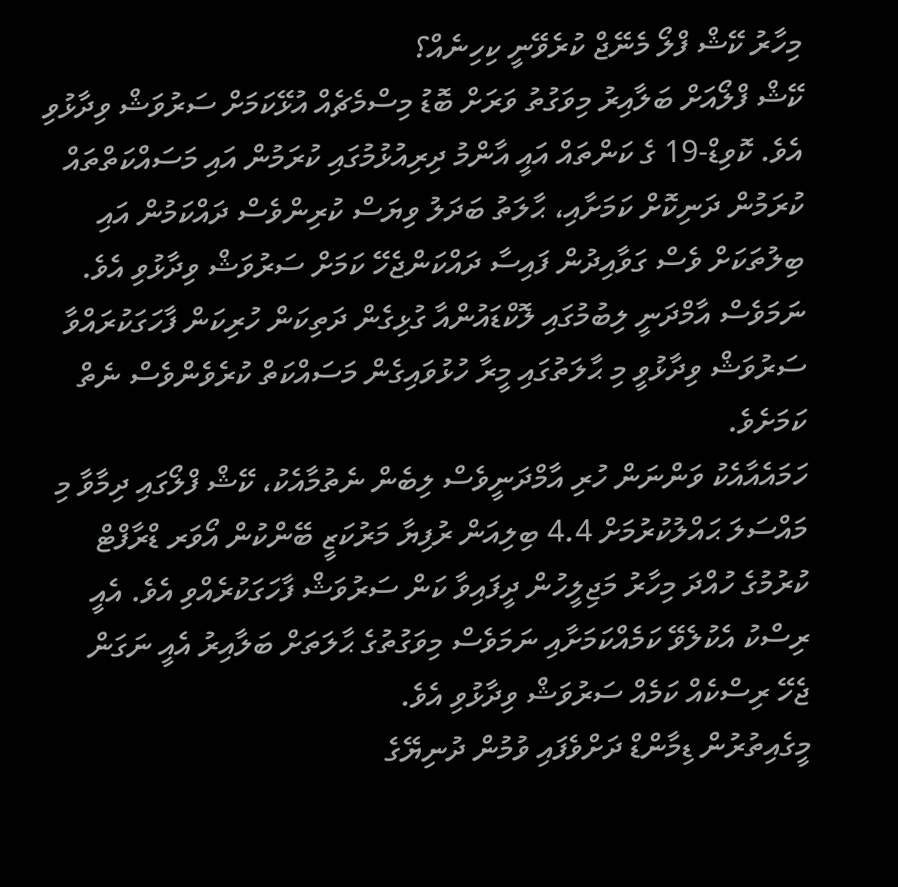މިހާރު ކޭޝް ފްލޯ މެނޭޖް ކުރެވޭނީ ކިހިނެއް؟
ކޭޝް ފްލޯއަށް ބަލާއިރު މިވަގުތު ވަރަށް ބޮޑު މިސްމެޗެއް އުޅޭކަމަށް ސަރުވަޝް ވިދާޅުވި އެވެ. ކޮވިޑް-19 ގެ ކަންތައް އައީ އާންމު ދިރިއުޅުމުގައި ކުރަމުން އައި މަސައްކަތްތައް ކުރަމުން ދަނިކޮށް ކަމަށާއި، ޙާލަތު ބަދަލު ވިޔަސް ކުރިންވެސް ދައްކަމުން އައި ބިލުތަކަށް ވެސް ގަވާއިދުން ފައިސާ ދައްކަންޖެހޭ ކަމަށް ސަރުވަޝް ވިދާޅުވި އެވެ. ނަމަވެސް އާމްދަނީ ލިބުމުގައި ލޮކްޑައުންއާ ގުޅިގެން ދަތިކަން ހުރިކަން ފާހަގަކުރައްވާ ސަރުވަޝް ވިދާޅުވީ މި ޙާލަތުގައި މީރާ ހުޅުވައިގެން މަސައްކަތް ކުރެވެންވެސް ނެތް ކަމަށެވެ.
ހަމައެއާއެކު ވަންނަން ހުރި އާމްދަނީވެސް ލިބެން ނެތުމާއެކު، ކޭޝް ފްލޯގައި ދިމާވާ މި މައްސަލަ ޙައްލުކުރުމަށް 4.4 ބިލިއަން ރުފިޔާ މަރުކަޒީ ބޭންކުން އޯވަރ ޑްރާފްޓް ކުރުމުގެ ހުއްދަ މިހާރު މަޖިލީހުން ދީފައިވާ ކަން ސަރުވަޝް ފާހަގަކުރެއްވި އެވެ. އެއީ ރިސްކު އެކުލެވޭ ކަމެއްކަމަށާއި ނަމަވެސް މިވަގުތުގެ ޙާލަތަށް ބަލާއިރު އެއީ ނަގަން ޖެހޭ ރިސްކެއް ކަމެއް ސަރުވަޝް ވިދާޅުވި އެވެ.
މީގެއިތުރުން ޑިމާންޑް ދަށްވެފައި ވުމުން ދުނިޔޭގެ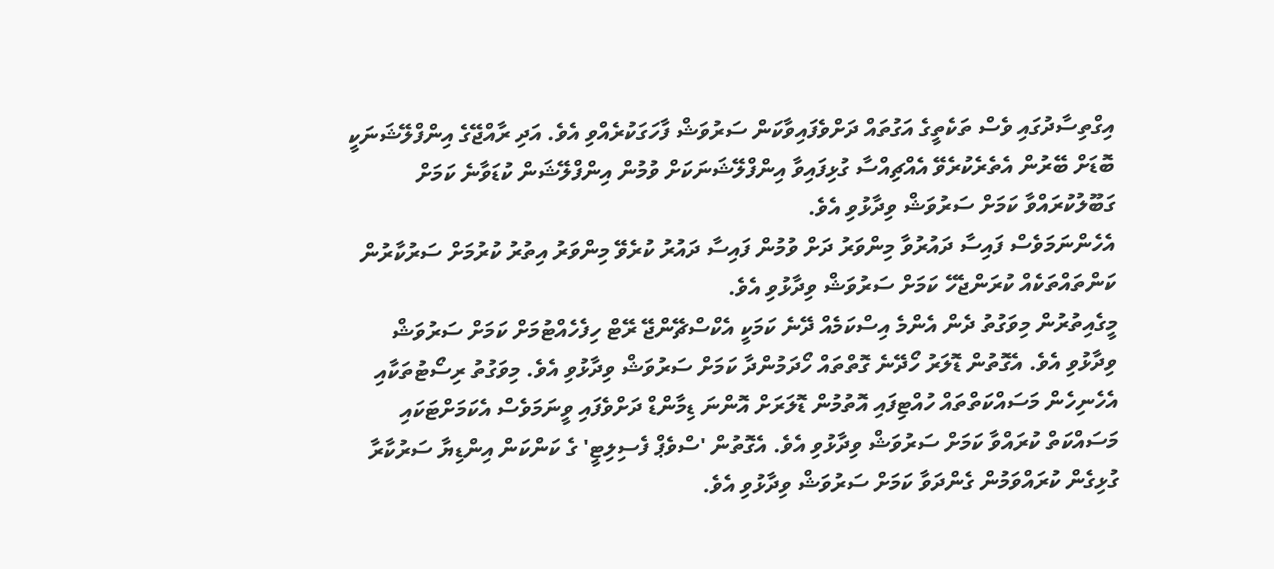އިގްތިސާދުގައި ވެސް ތަކެތީގެ އަގުތައް ދަށްވެފައިވާކަން ސަރުވަޝް ފާހަގަކުރެއްވި އެވެ. އަދި ރާއްޖޭގެ އިންފްލޭޝަނަކީ ބޮޑަށް ބޭރުން އެތެރެކުރެވޭ އެއްޗިއްސާ ގުޅިފައިވާ އިންފްލޭޝަނަކަށް ވުމުން އިންފްލޭޝަން ކުޑަވާނެ ކަމަށް ގަބޫލުކުރައްވާ ކަމަށް ސަރުވަޝް ވިދާޅުވި އެވެ.
އެހެންނަމަވެސް ފައިސާ ދައުރުވާ މިންވަރު ދަށް ވުމުން ފައިސާ ދައުރު ކުރެވޭ މިންވަރު އިތުރު ކުރުމަށް ސަރުކާރުން ކަންތައްތަކެއް ކުރަންޖެހޭ ކަމަށް ސަރުވަޝް ވިދާޅުވި އެވެ.
މީގެއިތުރުން މިވަގުތު ދެން އެންމެ އިސްކަމެއް ދޭނެ ކަމަކީ އެކްސްޗޭންޖޭ ރޭޓް ހިފެހެއްޓުމަށް ކަމަށް ސަރުވަޝް ވިދާޅުވި އެވެ. އެގޮތުން ޑޮލަރު ހޯދޭނެ ގޮތްތައް ހޯދަމުންދާ ކަމަށް ސަރުވަޝް ވިދާޅުވި އެވެ. މިވަގުތު ރިސޯޓުތަކާއި އެހެނިހެން މަސައްކަތްތައް ހުއްޓިފައި އޮތުމުން ޑޮލަރަށް އޮންނަ ޑިމާންޑް ދަށްވެފައި ވީނަމަވެސް އެކަމަށްޓަކައި މަސައްކަތް ކުރައްވާ ކަމަށް ސަރުވަޝް ވިދާޅުވި އެވެ. އެގޮތުން 'ސްވެޕް ފެސިލިޓީ' ގެ ކަންކަން އިންޑިޔާ ސަރުކާރާ ގުޅިގެން ކުރައްވަމުން ގެންދަވާ ކަމަށް ސަރުވަޝް ވިދާޅުވި އެވެ.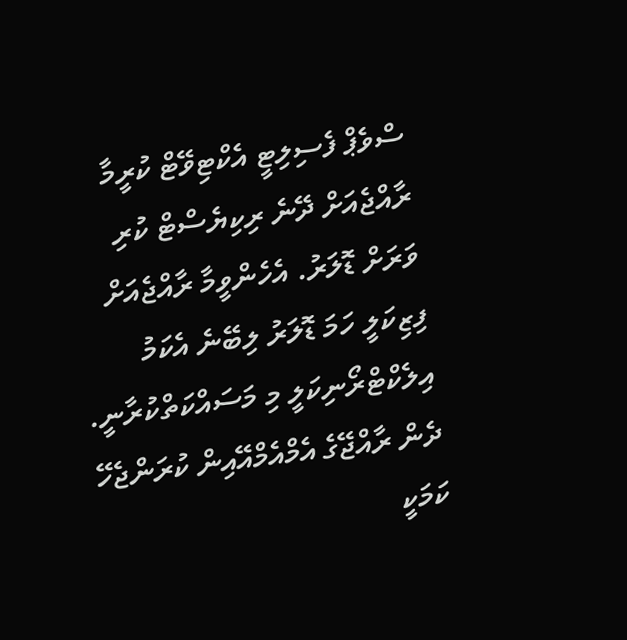ސްވެޕް ފެސިލިޓީ އެކްޓިވޭޓް ކުރީމާ ރާއްޖެއަށް ދޭނެ ރިކިޔެސްޓް ކުރި ވަރަށް ޑޮލަރު. އެހެންވީމާ ރާއްޖެއަށް ފިޒިކަލީ ހަމަ ޑޮލަރު ލިބޭނެ އެކަމު އިލެކްޓްރޯނިކަލީ މި މަސައްކަތްކުރާނީ. ދެން ރާއްޖޭގެ އެމްއެމްއޭއިން ކުރަންޖެހޭ ކަމަކީ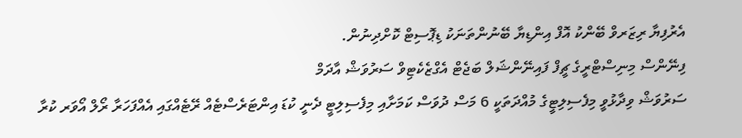އެރުފިޔާ ރިޒަރވް ބޭންކު އޮފް އިންޑިޔާ ބޭނުންތަނަކު ޑިޕޮސިޓް ކޮށްދިނުން.
ފިނޭންސް މިނިސްޓްރީގެ ޗީފް ފައިނޭންޝަލް ބަޖެޓް އެގްޒެކެޓިވް ސަރުވަޝް އާދަމް
ސަރުވަޝް ވިދާޅުވީ މިފެސިލިޓީގެ މުއްދަތަކީ 6 މަސް ދުވަސް ކަމަށާއި މިފެސިލިޓީ ދެނީ ކުޑަ އިންޓަރެސްޓެއް ރޭޓެއްގައި އެއްފަހަރާ ރޯލް އޯވަރ ކުރާ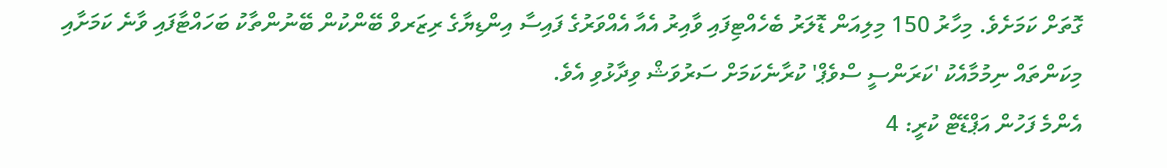ގޮތަށް ކަމަށެވެ. މިހާރު 150 މިލިއަން ޑޮލަރު ބެހެއްޓިފައި ވާއިރު އެއާ އެއްވަރުގެ ފައިސާ އިންޑިޔާގެ ރިޒަރވް ބޭންކުން ބޭނުންތާކު ބަހައްޓާފައި ވާނެ ކަމަށާއި މިކަންތައް ނިމުމާއެކު 'ކަރަންސީ ސްވެޕް' ކުރާނެކަމަށް ސަރުވަޝް ވިދާޅުވި އެވެ.
އެންމެ ފަހުން އަޕްޑޭޓް ކުރީ: 4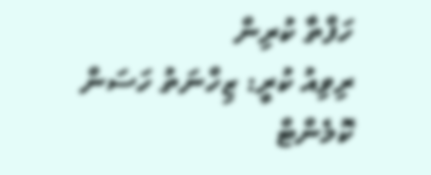ހަފްތާ ކުރިން
ރިވިއު ކުރީ: ޒިހްނަތު ހަސަން
ކޮމެންޓް